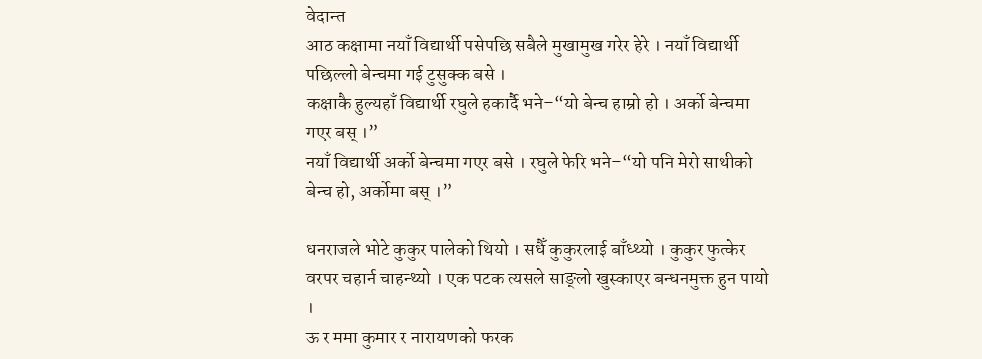वेदान्त
आठ कक्षामा नयाँ विद्यार्थी पसेपछि सबैले मुखामुख गरेर हेरे । नयाँ विद्यार्थी पछिल्लो बेन्चमा गई टुसुक्क बसे ।
कक्षाकै हुल्यहाँ विद्यार्थी रघुले हकार्दै भने–“यो बेन्च हाम्रो हो । अर्को बेन्चमा गएर बस् ।”
नयाँ विद्यार्थी अर्को बेन्चमा गएर बसे । रघुले फेरि भने–“यो पनि मेरो साथीको बेन्च हो, अर्कोमा बस् ।”

धनराजले भोटे कुकुर पालेको थियो । सधैँ कुकुरलाई बाँध्थ्यो । कुकुर फुत्केर वरपर चहार्न चाहन्थ्यो । एक पटक त्यसले साङ्लो खुस्काएर बन्धनमुक्त हुन पायो ।
ऊ र ममा कुमार र नारायणको फरक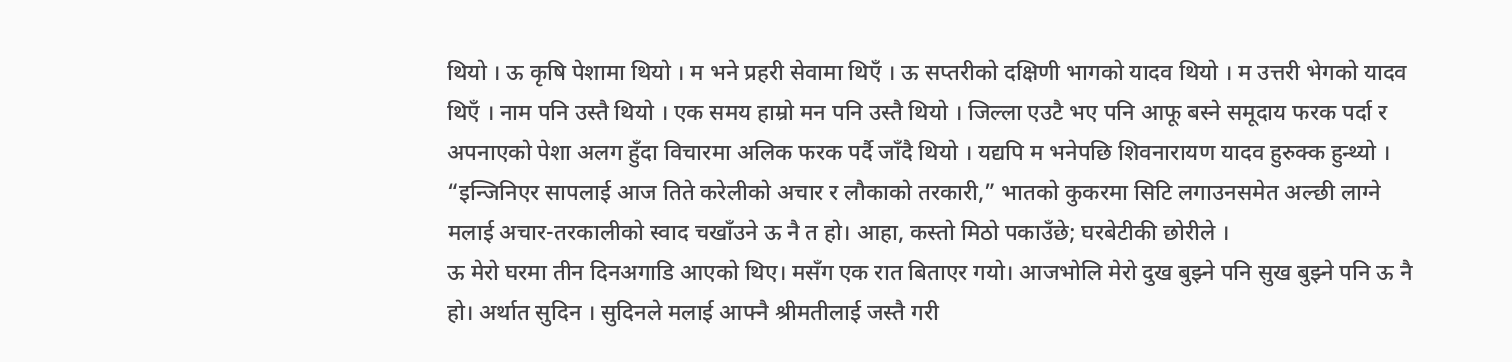थियो । ऊ कृषि पेशामा थियो । म भने प्रहरी सेवामा थिएँ । ऊ सप्तरीको दक्षिणी भागको यादव थियो । म उत्तरी भेगको यादव थिएँ । नाम पनि उस्तै थियो । एक समय हाम्रो मन पनि उस्तै थियो । जिल्ला एउटै भए पनि आफू बस्ने समूदाय फरक पर्दा र अपनाएको पेशा अलग हुँदा विचारमा अलिक फरक पर्दै जाँदै थियो । यद्यपि म भनेपछि शिवनारायण यादव हुरुक्क हुन्थ्यो ।
“इन्जिनिएर सापलाई आज तिते करेलीको अचार र लौकाको तरकारी,” भातको कुकरमा सिटि लगाउनसमेत अल्छी लाग्ने मलाई अचार-तरकालीको स्वाद चखाँउने ऊ नै त हो। आहा, कस्तो मिठो पकाउँछे; घरबेटीकी छोरीले ।
ऊ मेरो घरमा तीन दिनअगाडि आएको थिए। मसँग एक रात बिताएर गयो। आजभोलि मेरो दुख बुझ्ने पनि सुख बुझ्ने पनि ऊ नै हो। अर्थात सुदिन । सुदिनले मलाई आफ्नै श्रीमतीलाई जस्तै गरी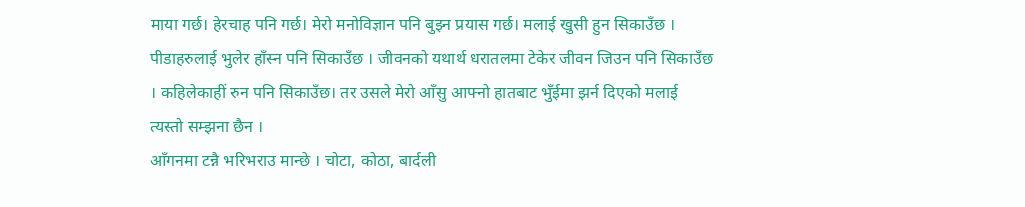माया गर्छ। हेरचाह पनि गर्छ। मेरो मनोविज्ञान पनि बुझ्न प्रयास गर्छ। मलाई खुसी हुन सिकाउँछ । पीडाहरुलाई भुलेर हाँस्न पनि सिकाउँछ । जीवनको यथार्थ धरातलमा टेकेर जीवन जिउन पनि सिकाउँछ । कहिलेकाहीं रुन पनि सिकाउँछ। तर उसले मेरो आँसु आफ्नो हातबाट भुँईमा झर्न दिएको मलाई त्यस्तो सम्झना छैन ।
आँगनमा टन्नै भरिभराउ मान्छे । चोटा, कोठा, बार्दली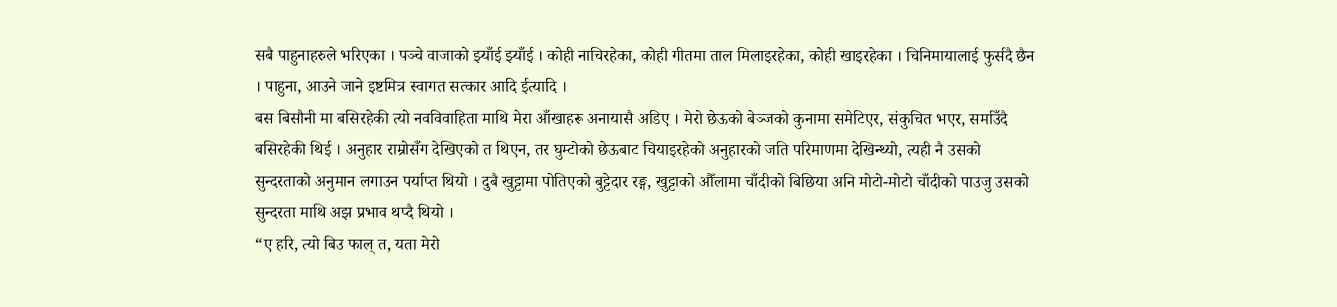सबै पाहुनाहरुले भरिएका । पञ्चे वाजाको झ्याँई झ्याँई । कोही नाचिरहेका, कोही गीतमा ताल मिलाइरहेका, कोही खाइरहेका । चिनिमायालाई फुर्सदै छैन । पाहुना, आउने जाने इष्टमित्र स्वागत सत्कार आदि ईत्यादि ।
बस बिसौनी मा बसिरहेकी त्यो नवविवाहिता माथि मेरा आँखाहरू अनायासै अडिए । मेरो छेऊको बेञ्जको कुनामा समेटिएर, संकुचित भएर, सर्माउँदै बसिरहेकी थिई । अनुहार राम्रोसँग देखिएको त थिएन, तर घुम्टोको छेऊबाट चियाइरहेको अनुहारको जति परिमाणमा देखिन्थ्यो, त्यही नै उसको सुन्दरताको अनुमान लगाउन पर्याप्त थियो । दुबै खुट्टामा पोतिएको बुट्टेदार रङ्ग, खुट्टाको औँलामा चाँदीको बिछिया अनि मोटो-मोटो चाँदीको पाउजु उसको सुन्दरता माथि अझ प्रभाव थप्दै थियो ।
“ए हरि, त्यो बिउ फाल् त, यता मेरो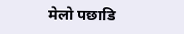मेलो पछाडि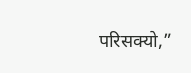परिसक्यो,”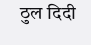ठुल दिदी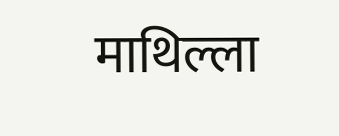माथिल्ला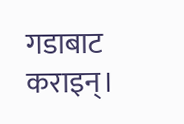गडाबाट कराइन्।